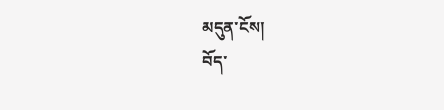མདུན་ངོས།
བོད་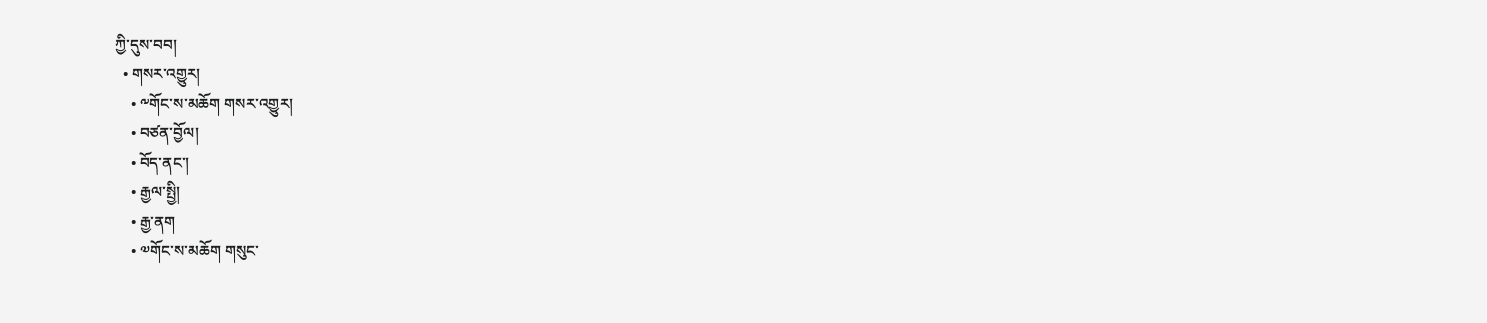ཀྱི་དུས་བབ།
  • གསར་འགྱུར།
    • ༸གོང་ས་མཆོག གསར་འགྱུར།
    • བཙན་བྱོལ།
    • བོད་ནང་།
    • རྒྱལ་སྤྱི།
    • རྒྱ་ནག
    • ༧གོང་ས་མཆོག གསུང་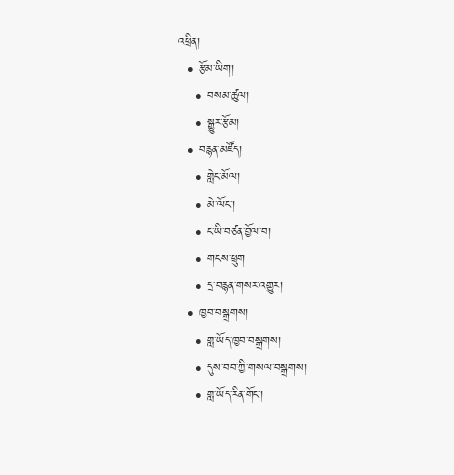འཕྲིན།
  • རྩོམ་ཡིག།
    • བསམ་ཚུལ།
    • སྒྱུར་རྩོམ།
  • བརྙན་མཛོད།
    • གླེང་མོལ།
    • མེ་ལོང་།
    • ང་ཡི་བཙན་བྱོལ་བ།
    • གངས་ཕྲུག
    • དྲ་བརྙན་གསར་འགྱུར།
  • ཁྱབ་བསྒྲགས།
    • གླ་ཡོད་ཁྱབ་བསྒྲགས།
    • དུས་བབ་ཀྱི་གསལ་བསྒྲགས།
    • གླ་ཡོད་རིན་གོང་།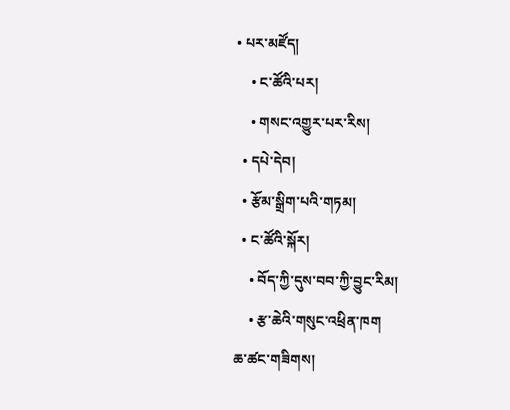• པར་མཛོད།
    • ང་ཚོའི་པར།
    • གསང་འགྱུར་པར་རིས།
  • དཔེ་དེབ།
  • རྩོམ་སྒྲིག་པའི་གཏམ།
  • ང་ཚོའི་སྐོར།
    • བོད་ཀྱི་དུས་བབ་ཀྱི་བྱུང་རིམ།
    • རྩ་ཆེའི་གསུང་འཕྲིན་ཁག
ཆ་ཚང་གཟིགས།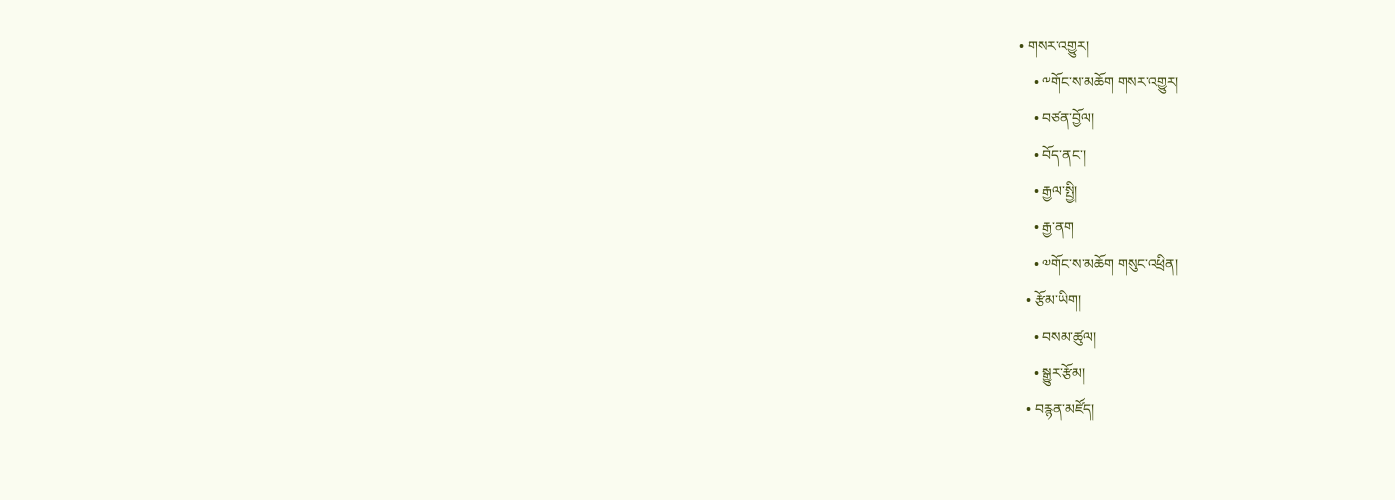• གསར་འགྱུར།
    • ༸གོང་ས་མཆོག གསར་འགྱུར།
    • བཙན་བྱོལ།
    • བོད་ནང་།
    • རྒྱལ་སྤྱི།
    • རྒྱ་ནག
    • ༧གོང་ས་མཆོག གསུང་འཕྲིན།
  • རྩོམ་ཡིག།
    • བསམ་ཚུལ།
    • སྒྱུར་རྩོམ།
  • བརྙན་མཛོད།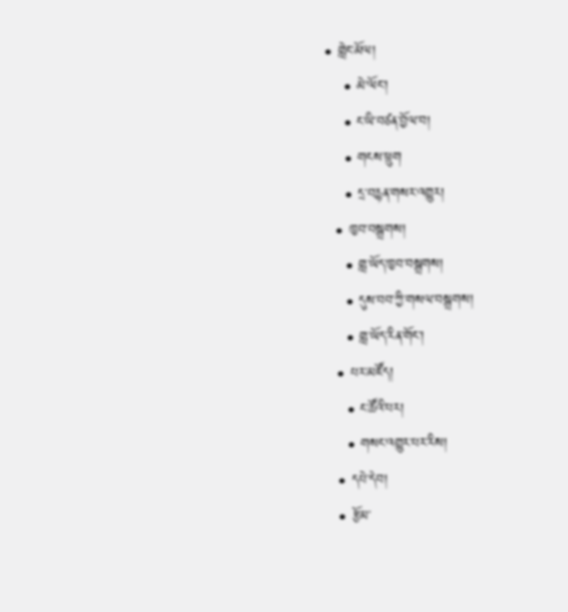• གླེང་མོལ།
    • མེ་ལོང་།
    • ང་ཡི་བཙན་བྱོལ་བ།
    • གངས་ཕྲུག
    • དྲ་བརྙན་གསར་འགྱུར།
  • ཁྱབ་བསྒྲགས།
    • གླ་ཡོད་ཁྱབ་བསྒྲགས།
    • དུས་བབ་ཀྱི་གསལ་བསྒྲགས།
    • གླ་ཡོད་རིན་གོང་།
  • པར་མཛོད།
    • ང་ཚོའི་པར།
    • གསང་འགྱུར་པར་རིས།
  • དཔེ་དེབ།
  • རྩོམ་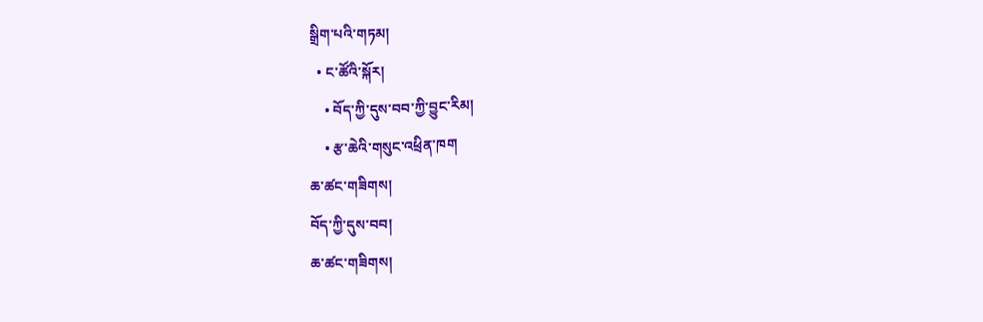སྒྲིག་པའི་གཏམ།
  • ང་ཚོའི་སྐོར།
    • བོད་ཀྱི་དུས་བབ་ཀྱི་བྱུང་རིམ།
    • རྩ་ཆེའི་གསུང་འཕྲིན་ཁག
ཆ་ཚང་གཟིགས།
བོད་ཀྱི་དུས་བབ།
ཆ་ཚང་གཟིགས།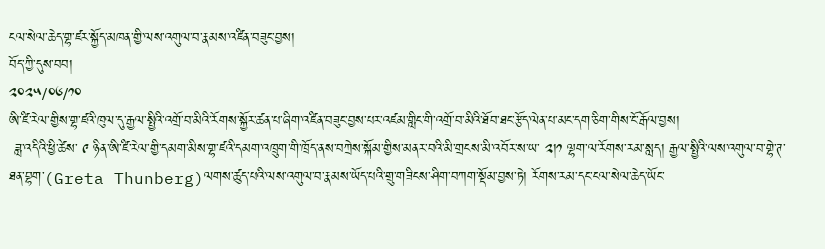ངལ་སེལ་ཆེད་གྷ་ཛར་སྐྱོད་མཁན་གྱི་ལས་འགུལ་བ་རྣམས་འཛིན་བཟུང་བྱས།
བོད་ཀྱི་དུས་བབ།
༢༠༢༥/༠༦/༡༠
ཨི་ཛི་རེལ་གྱིས་གྷ་ཛའི་ཁུལ་དུ་རྒྱལ་སྤྱིའི་འགྲོ་བ་མིའི་རོགས་སྐྱོར་ཚན་པ་ཞིག་འཛིན་བཟུང་བྱས་པར་འཛམ་གླིང་གི་འགྲོ་བ་མིའི་ཐོབ་ཐང་རྩོད་ལེན་པ་མང་དག་ཅིག་གིས་ངོ་རྒོལ་བྱས།
 ཟླ་འདིའི་ཕྱི་ཚེས་ ༩ ཉིན་ཨི་ཛི་རེལ་གྱི་དམག་མིས་གྷ་ཛའི་དམག་འཁྲུག་གི་ཁྲོད་ནས་བཀྲེས་སྐོམ་གྱིས་མནར་བའི་མི་གྲངས་མི་འབོར་ས་ཡ་ ༢།༡ ལྷག་ལ་རོགས་རམ་སླད། རྒྱལ་སྤྱིའི་ལས་འགུལ་བ་གྷེ་ཊ་ཐན་བྷག་(Greta Thunberg)ལགས་ཚུད་པའི་ལས་འགུལ་བ་རྣམས་ཡོད་པའི་གྲུ་གཟིངས་ཤིག་བཀག་སྡོམ་བྱས་ཏེ། རོགས་རམ་དང་ངལ་སེལ་ཆེད་ཡོང་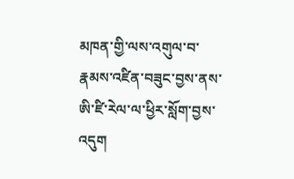མཁན་གྱི་ལས་འགུལ་བ་རྣམས་འཛིན་བཟུང་བྱས་ནས་ཨི་ཛི་རེལ་ལ་ཕྱིར་སློག་བྱས་འདུག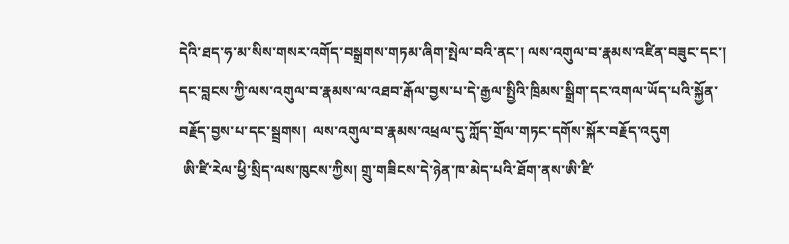དེའི་ཐད་ཧ་མ་སིས་གསར་འགོད་བསྒྲགས་གཏམ་ཞིག་སྤེལ་བའི་ནང་། ལས་འགུལ་བ་རྣམས་འཛིན་བཟུང་དང་། དང་བླངས་ཀྱི་ལས་འགུལ་བ་རྣམས་ལ་འཐབ་རྒོལ་བྱས་པ་དེ་རྒྱལ་སྤྱིའི་ཁྲིམས་སྒྲིག་དང་འགལ་ཡོད་པའི་སྐྱོན་བརྗོད་བྱས་པ་དང་སྦྲགས།  ལས་འགུལ་བ་རྣམས་འཕྲལ་དུ་ཀློད་གྲོལ་གཏང་དགོས་སྐོར་བརྗོད་འདུག
 ཨི་ཛི་རེལ་ཕྱི་སྲིད་ལས་ཁུངས་ཀྱིས། གྲུ་གཟིངས་དེ་ཉེན་ཁ་མེད་པའི་ཐོག་ནས་ཨི་ཛི་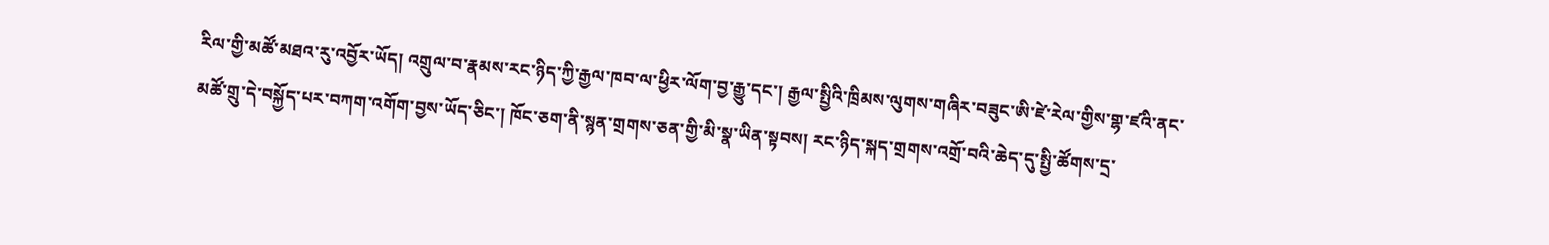རིལ་གྱི་མཚོ་མཐའ་རུ་འབྱོར་ཡོད། འགྲུལ་བ་རྣམས་རང་ཉིད་ཀྱི་རྒྱལ་ཁབ་ལ་ཕྱིར་ལོག་བྱ་རྒྱུ་དང་། རྒྱལ་སྤྱིའི་ཁྲིམས་ལུགས་གཞིར་བཟུང་ཨི་ཛེ་རེལ་གྱིས་གྷ་ཛའི་ནང་མཚོ་གྲུ་དེ་བསྐྱོད་པར་བཀག་འགོག་བྱས་ཡོད་ཅིང་། ཁོང་ཅག་ནི་སྙན་གྲགས་ཅན་གྱི་མི་སྣ་ཡིན་སྟབས། རང་ཉིད་སྐད་གྲགས་འགྲོ་བའི་ཆེད་དུ་སྤྱི་ཚོགས་དྲ་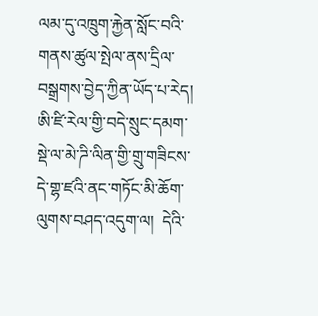ལམ་དུ་འཁྲུག་རྐྱེན་སློང་བའི་གནས་ཚུལ་སྤེལ་ནས་དྲིལ་བསྒྲགས་བྱེད་ཀྱིན་ཡོད་པ་རེད།  ཨི་ཛི་རེལ་གྱི་བདེ་སྲུང་དམག་སྡེ་ལ་མེ་ཌི་ལིན་གྱི་གྲུ་གཟིངས་དེ་གྷ་ཛའི་ནང་གཏོང་མི་ཆོག་ལུགས་བཤད་འདུག་ལ།  དེའི་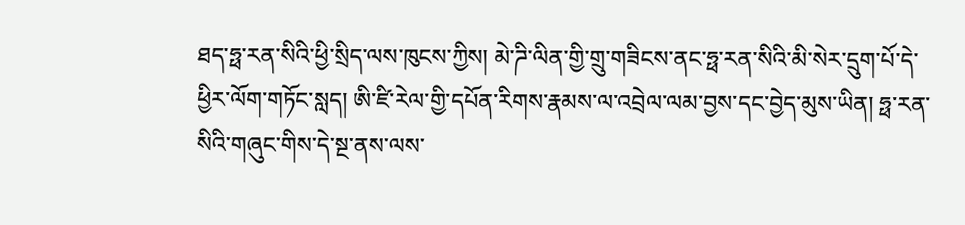ཐད་ཧྥ་རན་སིའི་ཕྱི་སྲིད་ལས་ཁུངས་ཀྱིས། མེ་ཌི་ལིན་གྱི་གྲུ་གཟིངས་ནང་ཧྥ་རན་སིའི་མི་སེར་དྲུག་པོ་དེ་ཕྱིར་ལོག་གཏོང་སླད། ཨི་ཛི་རེལ་གྱི་དཔོན་རིགས་རྣམས་ལ་འབྲེལ་ལམ་བྱས་དང་བྱེད་མུས་ཡིན། ཧྥ་རན་སིའི་གཞུང་གིས་དེ་སྔ་ནས་ལས་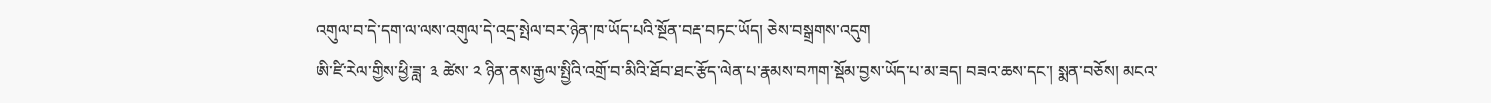འགུལ་བ་དེ་དག་ལ་ལས་འགུལ་དེ་འདྲ་སྤེལ་བར་ཉེན་ཁ་ཡོད་པའི་སྔོན་བརྡ་བཏང་ཡོད། ཅེས་བསྒྲགས་འདུག
ཨི་ཛི་རེལ་གྱིས་ཕྱི་ཟླ་ ༣ ཚེས་ ༢ ཉིན་ནས་རྒྱལ་སྤྱིའི་འགྲོ་བ་མིའི་ཐོབ་ཐང་རྩོད་ལེན་པ་རྣམས་བཀག་སྡོམ་བྱས་ཡོད་པ་མ་ཟད། བཟའ་ཆས་དང་། སྨན་བཅོས། མངའ་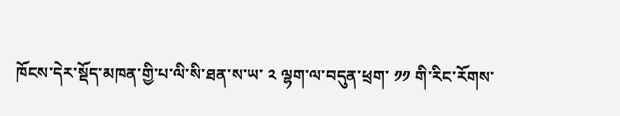ཁོངས་དེར་སྡོད་མཁན་གྱི་པ་ལི་སི་ཐན་ས་ཡ་ ༢ ལྷག་ལ་བདུན་ཕྲག་ ༡༡ གི་རིང་རོགས་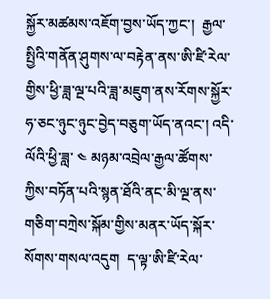སྐྱོར་མཚམས་འཇོག་བྱས་ཡོད་ཀྱང་།  རྒྱལ་སྤྱིའི་གནོན་ཤུགས་ལ་བརྟེན་ནས་ཨི་ཛི་རེལ་གྱིས་ཕྱི་ཟླ་ལྔ་པའི་ཟླ་མཇུག་ནས་རོགས་སྐྱོར་ཧ་ཅང་ཉུང་ཉུང་བྱེད་བཅུག་ཡོད་ནའང་། འདི་ལོའི་ཕྱི་ཟླ་ ༤ མཉམ་འབྲེལ་རྒྱལ་ཚོགས་ཀྱིས་བཏོན་པའི་སྙན་ཐོའི་ནང་མི་ལྔ་ནས་གཅིག་བཀྲེས་སྐོམ་གྱིས་མནར་ཡོད་སྐོར་སོགས་གསལ་འདུག  ད་ལྟ་ཨི་ཛི་རེལ་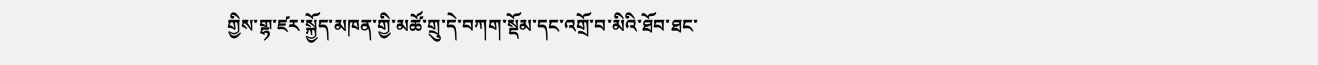གྱིས་གྷ་ཛར་སྐྱོད་མཁན་གྱི་མཚོ་གྲུ་དེ་བཀག་སྡོམ་དང་འགྲོ་བ་མིའི་ཐོབ་ཐང་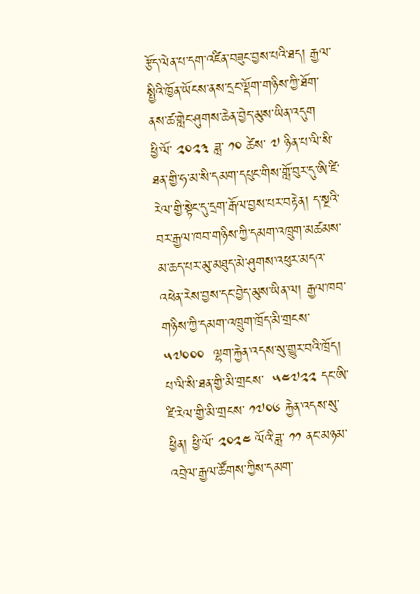རྩོད་ལེན་པ་དག་འཛིན་བཟུང་བྱས་པའི་ཐད། རྒྱལ་སྤྱིའི་ཁྱོན་ཡོངས་ནས་དྲང་ལྡོག་གཉིས་ཀྱི་ཐོག་ནས་ཚ་གླེང་ཤུགས་ཆེན་བྱེད་མུས་ཡིན་འདུག
ཕྱི་ལོ་ ༢༠༢༣ ཟླ་ ༡༠ ཚེས་ ༧ ཉིན་པ་ལི་སི་ཐན་གྱི་ཧ་མ་སི་དམག་དཔུང་གིས་གློ་བུར་དུ་ཨི་ཛི་རེལ་གྱི་སྟེང་དུ་དྲག་རྒོལ་བྱས་པར་བརྟེན། ད་སྔའི་བར་རྒྱལ་ཁབ་གཉིས་ཀྱི་དམག་འཁྲུག་མཚམས་མ་ཆད་པར་མུ་མཐུད་མེ་ཤུགས་འཕུར་མདའ་འཕེན་རེས་བྱས་དང་བྱེད་མུས་ཡིན་ལ། རྒྱལ་ཁབ་གཉིས་ཀྱི་དམག་འཁྲུག་ཁྲོད་མི་གྲངས་ ༥༧༠༠༠  ལྷག་རྐྱེན་འདས་སུ་གྱུར་བའི་ཁྲོད།  པ་ལི་སི་ཐན་གྱི་མི་གྲངས་  ༥༤༧༢༢ དང་ཨི་ཛི་རེལ་གྱི་མི་གྲངས་ ༡༧༠༦ རྐྱེན་འདས་སུ་ཕྱིན། ཕྱི་ལོ་ ༢༠༢༤ ལོའི་ཟླ་ ༡༡ ནང་མཉམ་འབྲེལ་རྒྱལ་ཚོགས་ཀྱིས་དམག་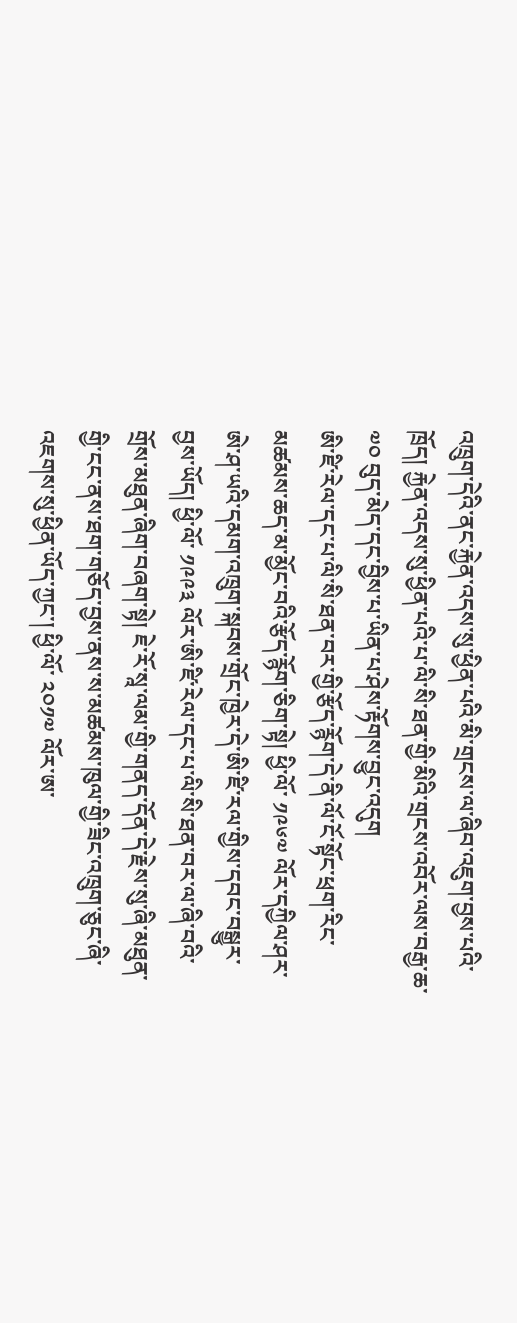འཁྲུག་དེའི་ནང་རྐྱེན་འདས་སུ་ཕྱིན་པའི་མི་གྲངས་ལ་ཞིབ་འཇུག་བྱས་པའི་ཁྲོད། རྐྱེན་འདས་སུ་ཕྱིན་པའི་པ་ལི་སི་ཐན་གྱི་མིའི་གྲངས་འབོར་ལས་བརྒྱ་ཆ་ ༧༠ བུད་མེད་དང་བྱིས་པ་ཡིན་པ་ཤེས་རྟོགས་བྱུང་འདུག
ཨི་ཛི་རེལ་དང་པ་ལི་སི་ཐན་བར་གྱི་རྩོད་རྙོག་དེ་ནི་ལོ་ངོ་སྟོང་ཕྲག་རིང་མཚམས་ཆད་མ་མྱོང་བའི་རྩོད་རྙོག་ཅིག་སྟེ། ཕྱི་ལོ་ ༡༩༦༧ ལོར་དཀྱིལ་ཤར་ཨེ་ཤ་ཡའི་དམག་འཁྲུག་སྐབས་གྲོང་ཁྱེར་དེ་ཨི་ཛི་རལ་གྱིས་དབང་བསྒྱུར་བྱས་ཡོད། ཕྱི་ལོ་ ༡༩༩༣ ལོར་ཨི་ཛི་རེལ་དང་པ་ལི་སི་ཐན་བར་ལ་ཞི་བའི་གྲོས་མཐུན་ཞིག་བཞག་སྟེ། ཇེ་རོ་སཱ་ལམ་གྱི་གནད་དོན་དེ་རྗེས་སུ་ཞི་མཐུན་གྱི་ངང་ནས་ཐག་གཅོད་བྱས་ནས་ས་མཚམས་ཁུལ་གྱི་ཟིང་འཁྲུག་ཅུང་ཞི་འཇགས་སུ་ཕྱིན་ཡོད་ཀྱང་། ཕྱི་ལོ་ ༢༠༡༧ ལོར་ཨ་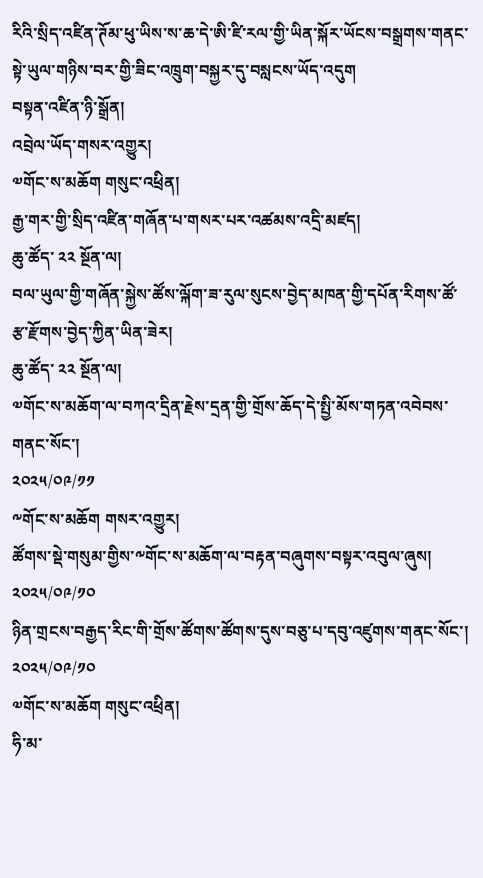རིའི་སྲིད་འཛིན་ཊོམ་ཕུ་ཡིས་ས་ཆ་དེ་ཨི་ཛི་རལ་གྱི་ཡིན་སྐོར་ཡོངས་བསྒྲགས་གནང་སྟེ་ཡུལ་གཉིས་བར་གྱི་ཟིང་འཁྲུག་བསྐྱར་དུ་བསླངས་ཡོད་འདུག
བསྟན་འཛིན་ཉི་སྒྲོན།
འབྲེལ་ཡོད་གསར་འགྱུར།
༧གོང་ས་མཆོག གསུང་འཕྲིན།
རྒྱ་གར་གྱི་སྲིད་འཛིན་གཞོན་པ་གསར་པར་འཚམས་འདྲི་མཛད།
ཆུ་ཚོད་ ༢༢ སྔོན་ལ།
བལ་ཡུལ་གྱི་གཞོན་སྐྱེས་ཚོས་ལྐོག་ཟ་རུལ་སུངས་བྱེད་མཁན་གྱི་དཔོན་རིགས་ཚོ་རྩ་རྫོགས་བྱེད་ཀྱིན་ཡིན་ཟེར།
ཆུ་ཚོད་ ༢༢ སྔོན་ལ།
༧གོང་ས་མཆོག་ལ་བཀའ་དྲིན་རྗེས་དྲན་གྱི་གྲོས་ཆོད་དེ་སྤྱི་མོས་གཏན་འབེབས་གནང་སོང་།
༢༠༢༥/༠༩/༡༡
༸གོང་ས་མཆོག གསར་འགྱུར།
ཚོགས་སྡེ་གསུམ་གྱིས་༸གོང་ས་མཆོག་ལ་བརྟན་བཞུགས་བསྟར་འབུལ་ཞུས།
༢༠༢༥/༠༩/༡༠
ཉིན་གྲངས་བརྒྱད་རིང་གི་གྲོས་ཚོགས་ཚོགས་དུས་བཅུ་པ་དབུ་འཛུགས་གནང་སོང་།
༢༠༢༥/༠༩/༡༠
༧གོང་ས་མཆོག གསུང་འཕྲིན།
ཧི་མ་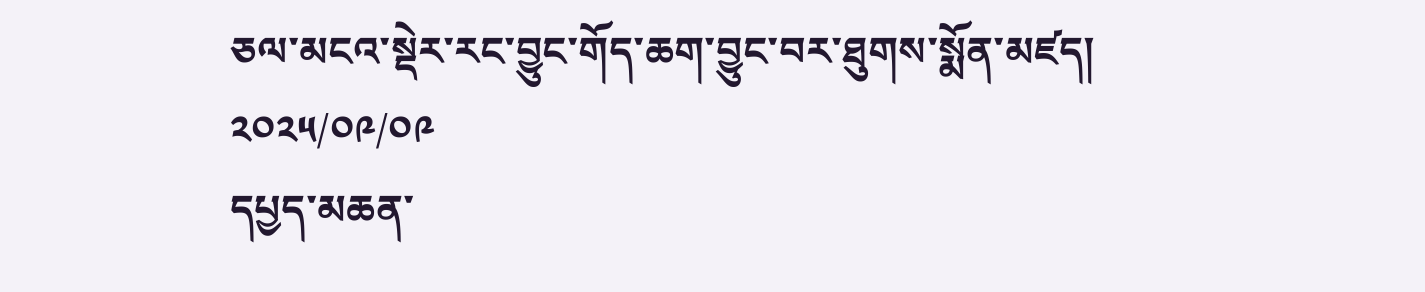ཅལ་མངའ་སྡེར་རང་བྱུང་གོད་ཆག་བྱུང་བར་ཐུགས་སྨོན་མཛད།
༢༠༢༥/༠༩/༠༩
དཔྱད་མཆན་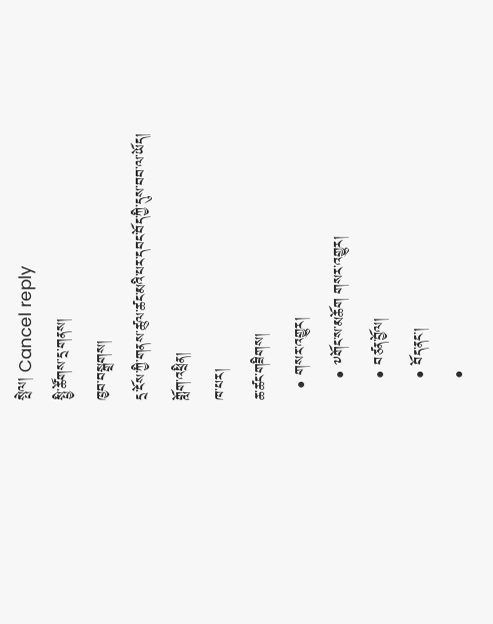སྤེལ། Cancel reply
སྤྱི་ཚོགས་དྲ་གནས།
ཁྱབ་བསྒྲགས།
དྲ་ངོས་ཀྱི་གནས་ཚུལ་ཚང་མའི་པར་དབང་བོད་ཀྱི་དུས་བབ་ལ་ཡོད།
གློག་འཕྲིན།
ཁ་པར།
ཆ་ཚང་གཟིགས།
  • གསར་འགྱུར།
    • ༸གོང་ས་མཆོག གསར་འགྱུར།
    • བཙན་བྱོལ།
    • བོད་ནང་།
    •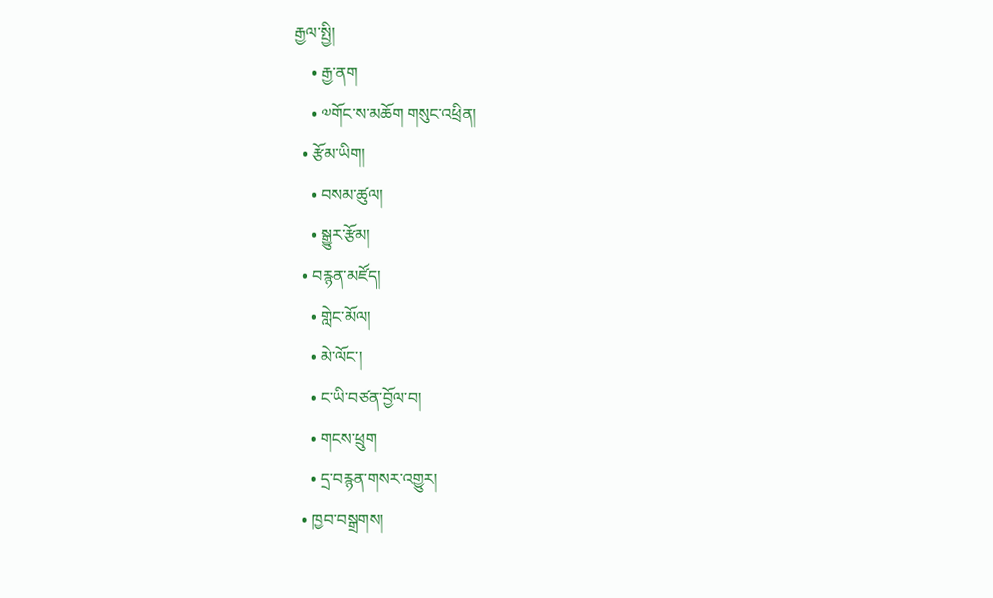རྒྱལ་སྤྱི།
    • རྒྱ་ནག
    • ༧གོང་ས་མཆོག གསུང་འཕྲིན།
  • རྩོམ་ཡིག།
    • བསམ་ཚུལ།
    • སྒྱུར་རྩོམ།
  • བརྙན་མཛོད།
    • གླེང་མོལ།
    • མེ་ལོང་།
    • ང་ཡི་བཙན་བྱོལ་བ།
    • གངས་ཕྲུག
    • དྲ་བརྙན་གསར་འགྱུར།
  • ཁྱབ་བསྒྲགས།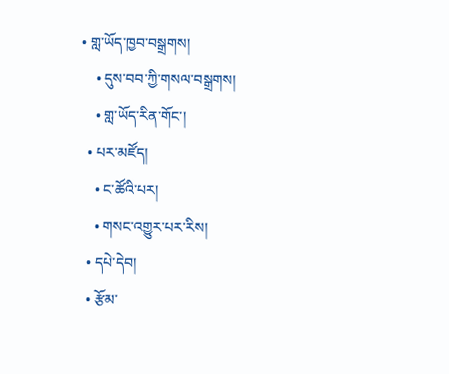• གླ་ཡོད་ཁྱབ་བསྒྲགས།
    • དུས་བབ་ཀྱི་གསལ་བསྒྲགས།
    • གླ་ཡོད་རིན་གོང་།
  • པར་མཛོད།
    • ང་ཚོའི་པར།
    • གསང་འགྱུར་པར་རིས།
  • དཔེ་དེབ།
  • རྩོམ་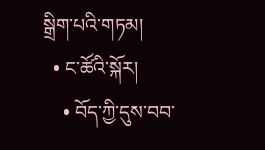སྒྲིག་པའི་གཏམ།
  • ང་ཚོའི་སྐོར།
    • བོད་ཀྱི་དུས་བབ་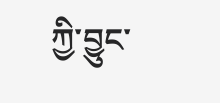ཀྱི་བྱུང་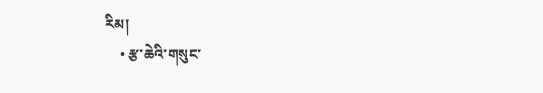རིམ།
    • རྩ་ཆེའི་གསུང་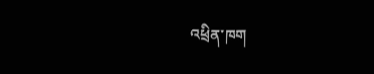འཕྲིན་ཁག